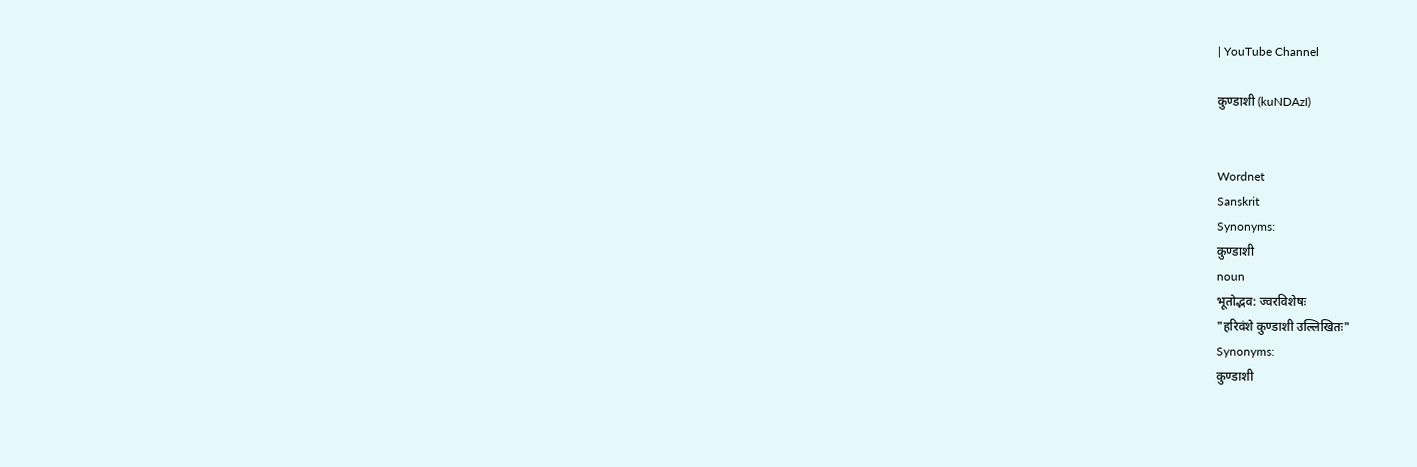| YouTube Channel

कुण्डाशी (kuNDAzI)


Wordnet
Sanskrit
Synonyms:
कुण्डाशी
noun
भूतोद्भव: ज्वरविशेषः
"हरिवंशे कुण्डाशी उल्लिखितः"
Synonyms:
कुण्डाशी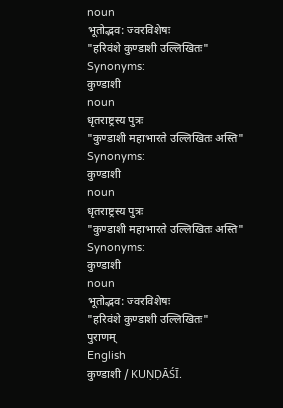noun
भूतोद्भव: ज्वरविशेषः
"हरिवंशे कुण्डाशी उल्लिखितः"
Synonyms:
कुण्डाशी
noun
धृतराष्ट्रस्य पुत्रः
"कुण्डाशी महाभारते उल्लिखितः अस्ति"
Synonyms:
कुण्डाशी
noun
धृतराष्ट्रस्य पुत्रः
"कुण्डाशी महाभारते उल्लिखितः अस्ति"
Synonyms:
कुण्डाशी
noun
भूतोद्भव: ज्वरविशेषः
"हरिवंशे कुण्डाशी उल्लिखितः"
पुराणम्
English
कुण्डाशी / KUṆḌĀŚĪ.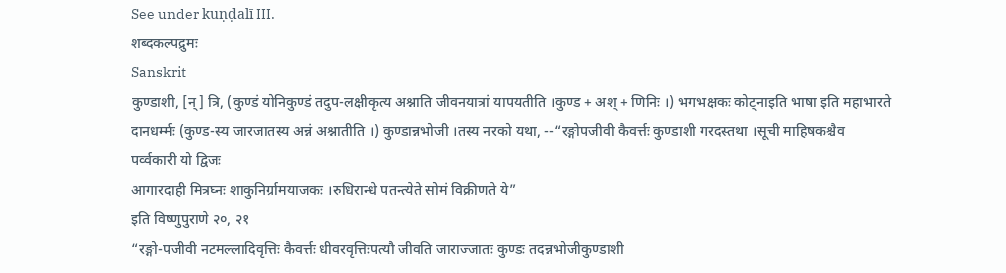See under kuṇḍalī III.
शब्दकल्पद्रुमः
Sanskrit
कुण्डाशी, [न्] त्रि, (कुण्डं योनिकुण्डं तदुप-लक्षीकृत्य अश्नाति जीवनयात्रां यापयतीति ।कुण्ड + अश् + णिनिः ।) भगभक्षकः कोट्नाइति भाषा इति महाभारते दानधर्म्मः (कुण्ड-स्य जारजातस्य अन्नं अश्नातीति ।) कुण्डान्नभोजी ।तस्य नरको यथा, --“रङ्गोपजीवी कैवर्त्तः कुण्डाशी गरदस्तथा ।सूची माहिषकश्चैव पर्व्वकारी यो द्विजः
आगारदाही मित्रघ्नः शाकुनिर्ग्रामयाजकः ।रुधिरान्धे पतन्त्येते सोमं विक्रीणते ये”
इति विष्णुपुराणे २०, २१
“रङ्गो-पजीवी नटमल्लादिवृत्तिः कैवर्त्तः धीवरवृत्तिःपत्यौ जीवति जाराज्जातः कुण्डः तदन्नभोजीकुण्डाशी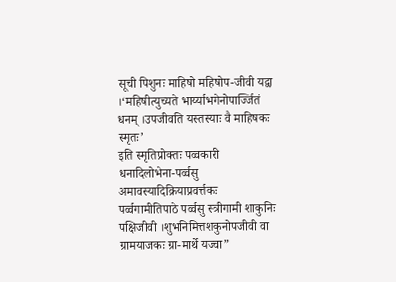सूची पिशुनः माहिषो महिषोप-जीवी यद्वा ।‘महिषीत्युच्यते भार्य्याभगेनोपार्ज्जितं धनम् ।उपजीवति यस्तस्याः वै माहिषकः स्मृतः’
इति स्मृतिप्रोक्तः पव्वकारी धनादिलोभेना-पर्व्वसु अमावस्यादिक्रियाप्रवर्त्तकः पर्व्वगामीतिपाठे पर्व्वसु स्त्रीगामी शाकुनिः पक्षिजीवी ।शुभनिमित्तशकुनोपजीवी वा ग्रामयाजकः ग्रा-मार्थे यज्वा”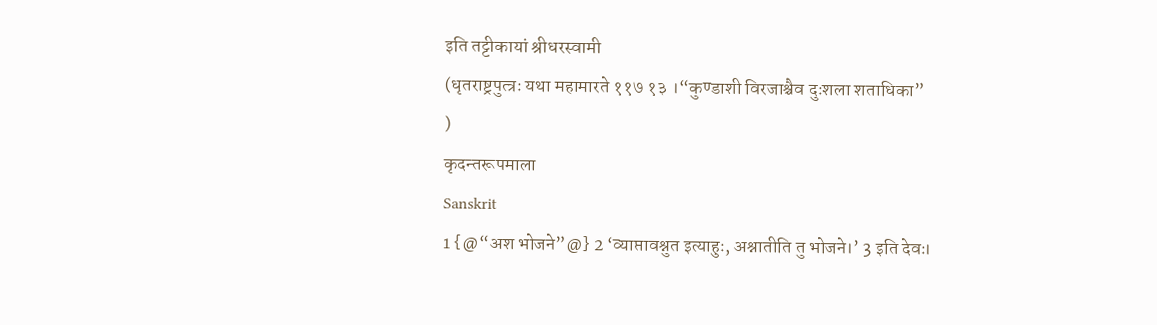इति तट्टीकायां श्रीधरस्वामी
(धृतराष्ट्रपुत्त्रः यथा महामारते ११७ १३ ।“कुण्डाशी विरजाश्चैव दुःशला शताधिका”
)
कृदन्तरूपमाला
Sanskrit
1 {@“अश भोजने”@} 2 ‘व्याप्तावश्नुत इत्याहुः, अश्नातीति तु भोजने।’ 3 इति देवः।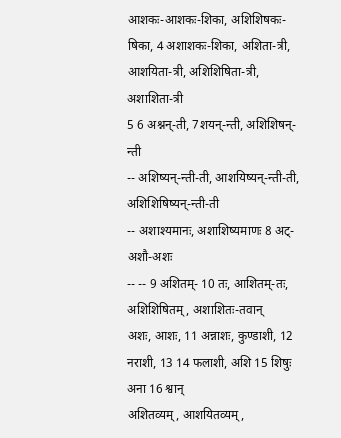आशकः-आशकः-शिका, अशिशिषकः-षिका, 4 अशाशकः-शिका, अशिता-त्री, आशयिता-त्री, अशिशिषिता-त्री, अशाशिता-त्री
5 6 अश्नन्-ती, 7शयन्-न्ती, अशिशिषन्-न्ती
-- अशिष्यन्-न्ती-ती, आशयिष्यन्-न्ती-ती, अशिशिषिष्यन्-न्ती-ती
-- अशाश्यमानः, अशाशिष्यमाणः 8 अट्-अशौ-अशः
-- -- 9 अशितम्- 10 तः, आशितम्-तः, अशिशिषितम्, अशाशितः-तवान्
अशः, आशः, 11 अन्नाशः, कुण्डाशी, 12 नराशी, 13 14 फलाशी, अशि 15 शिषुः
अना 16 श्वान्
अशितव्यम्, आशयितव्यम्,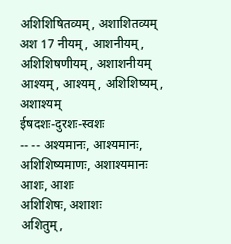अशिशिषितव्यम्, अशाशितव्यम्
अश 17 नीयम्, आशनीयम्, अशिशिषणीयम्, अशाशनीयम्
आश्यम्, आश्यम्, अशिशिष्यम्, अशाश्यम्
ईषदशः-दुरशः-स्वशः
-- -- अश्यमानः, आश्यमानः, अशिशिष्यमाणः, अशाश्यमानः
आशः, आशः
अशिशिषः, अशाशः
अशितुम्,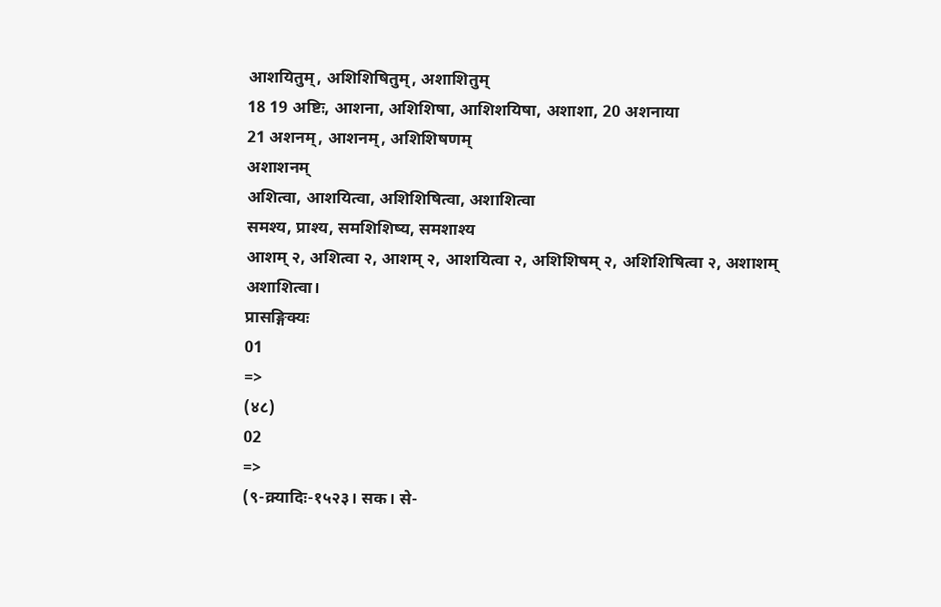आशयितुम्, अशिशिषितुम्, अशाशितुम्
18 19 अष्टिः, आशना, अशिशिषा, आशिशयिषा, अशाशा, 20 अशनाया
21 अशनम्, आशनम्, अशिशिषणम्
अशाशनम्
अशित्वा, आशयित्वा, अशिशिषित्वा, अशाशित्वा
समश्य, प्राश्य, समशिशिष्य, समशाश्य
आशम् २, अशित्वा २, आशम् २, आशयित्वा २, अशिशिषम् २, अशिशिषित्वा २, अशाशम्
अशाशित्वा।
प्रासङ्गिक्यः
01
=>
(४८)
02
=>
(९-क्र्यादिः-१५२३। सक। से-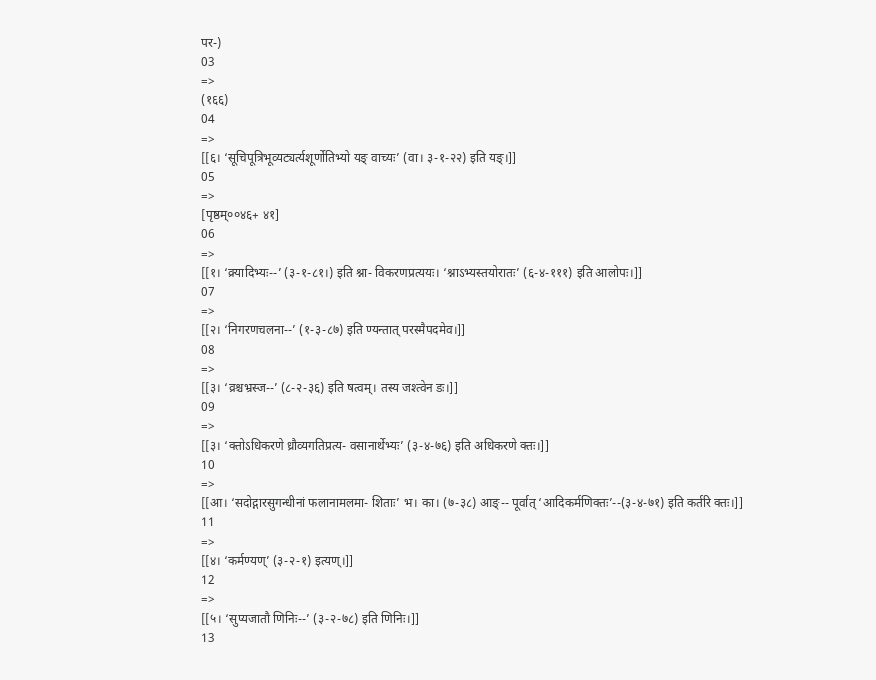पर-)
03
=>
(१६६)
04
=>
[[६। ‘सूचिपूत्रिभूव्यट्यर्त्यशूर्णोतिभ्यो यङ् वाच्यः’ (वा। ३-१-२२) इति यङ्।]]
05
=>
[पृष्ठम्००४६+ ४१]
06
=>
[[१। ‘क्र्यादिभ्यः--’ (३-१-८१।) इति श्ना- विकरणप्रत्ययः। ‘श्नाऽभ्यस्तयोरातः’ (६-४-१११) इति आलोपः।]]
07
=>
[[२। ‘निगरणचलना--’ (१-३-८७) इति ण्यन्तात् परस्मैपदमेव।]]
08
=>
[[३। ‘व्रश्चभ्रस्ज--’ (८-२-३६) इति षत्वम्। तस्य जश्त्वेन डः।]]
09
=>
[[३। ‘क्तोऽधिकरणे ध्रौव्यगतिप्रत्य- वसानार्थेभ्यः’ (३-४-७६) इति अधिकरणे क्तः।]]
10
=>
[[आ। ‘सदोद्गारसुगन्धीनां फलानामलमा- शिताः’ भ। का। (७-३८) आङ्-- पूर्वात् ‘आदिकर्मणिक्तः’--(३-४-७१) इति कर्तरि क्तः।]]
11
=>
[[४। ‘कर्मण्यण्’ (३-२-१) इत्यण्।]]
12
=>
[[५। ‘सुप्यजातौ णिनिः--’ (३-२-७८) इति णिनिः।]]
13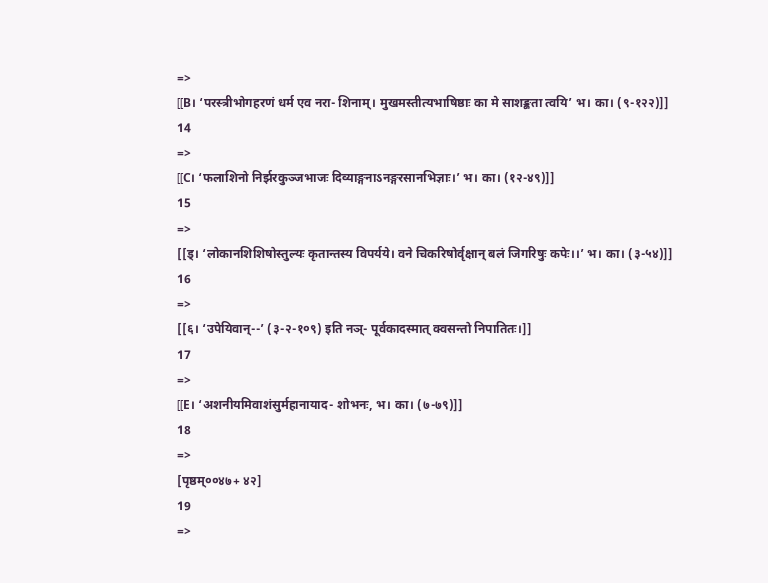=>
[[B। ‘परस्त्रीभोगहरणं धर्म एव नरा- शिनाम्। मुखमस्तीत्यभाषिष्ठाः का मे साशङ्कता त्वयि’ भ। का। (९-१२२)]]
14
=>
[[C। ‘फलाशिनो निर्झरकुञ्जभाजः दिव्याङ्गनाऽनङ्गरसानभिज्ञाः।’ भ। का। (१२-४९)]]
15
=>
[[ड्। ‘लोकानशिशिषोस्तुल्यः कृतान्तस्य विपर्यये। वने चिकरिषोर्वृक्षान् बलं जिगरिषुः कपेः।।’ भ। का। (३-५४)]]
16
=>
[[६। ‘उपेयिवान्--’ (३-२-१०९) इति नञ्- पूर्वकादस्मात् क्वसन्तो निपातितः।]]
17
=>
[[E। ‘अशनीयमिवाशंसुर्महानायाद- शोभनः, भ। का। (७-७९)]]
18
=>
[पृष्ठम्००४७+ ४२]
19
=>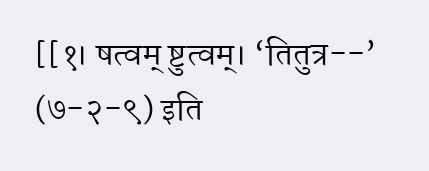[[१। षत्वम् ष्टुत्वम्। ‘तितुत्र--’ (७-२-९) इति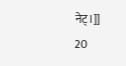नेट्।]]
20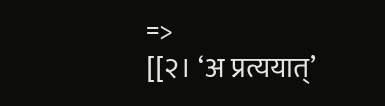=>
[[२। ‘अ प्रत्ययात्’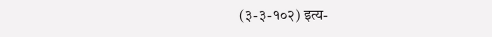(३-३-१०२) इत्य-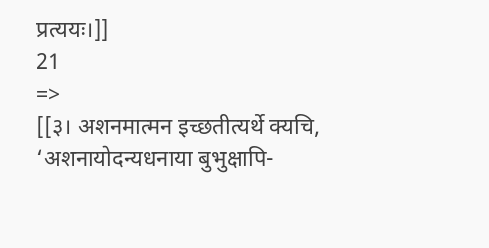प्रत्ययः।]]
21
=>
[[३। अशनमात्मन इच्छतीत्यर्थे क्यचि, ‘अशनायोदन्यधनाया बुभुक्षापि-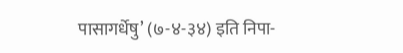पासागर्धेषु’ (७-४-३४) इति निपा-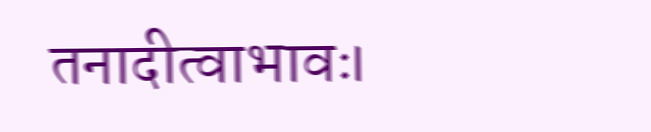तनादीत्वाभावः।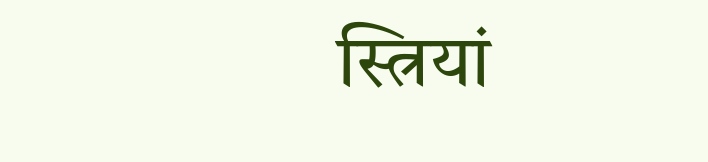स्त्रियां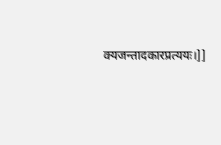क्यजन्तादकारप्रत्ययः।]]